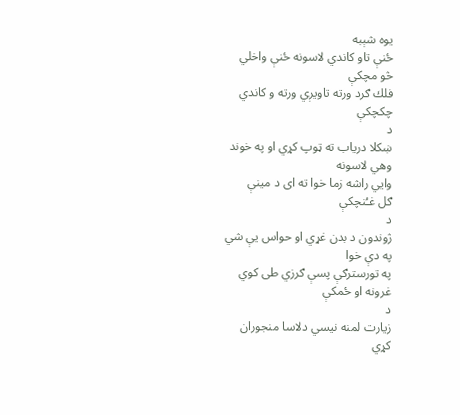يوه شېبه
ځنې تاو كاندي لاسونه ځنې واخلي
څو مچكې
فلك ګرد ورته تاويږي ورته و كاندي
چكچكې
د
ښكلا درياب ته ټوپ كړي او په خوند
وهي لاسونه
وايي راشه زما خوا ته اى د مينې
ګل غـُنچكې
د
ژوندون د بدن غړي او حواس يې شي
په دې خوا
په تورسترګې پسې ګرزي طى كوي
غرونه او ځمكې
د
زيارت لمنه نيسي دلاسا منجوران
كړي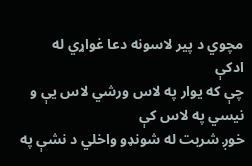مچوي د پير لاسونه دعا غواړي له
ادكې
چې كه يوار په لاس ورشي لاس يې و
نيسي په لاس كې
خوږ شربت له شونډو واخلي د نشې په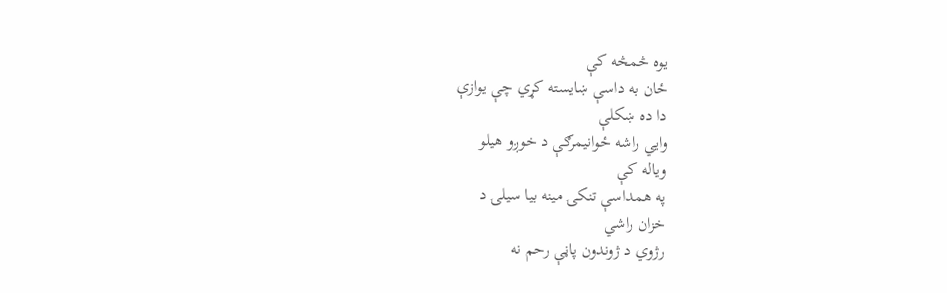يوه څمڅه كې
ځان به داسې ښايسته كړي چې يوازې
دا ده ښكلې
وايي راشه ځوانيمرګې د خوږو هيلو
وياله كې
په همداسې تنكۍ مينه بيا سيلۍ د
خزان راشي
رژوي د ژوندون پاڼې رحم نه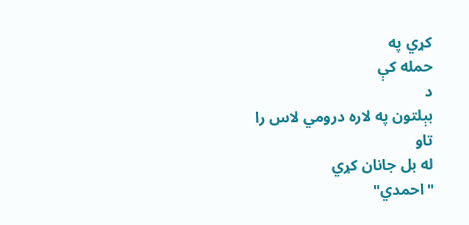كړي په
حمله كې
د
بېلتون په لاره درومي لاس را تاو
له بل جانان كړي
"احمدي"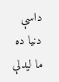داسې دنيا ده ما ليدلې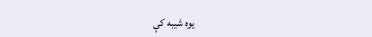يوه شيبه كې